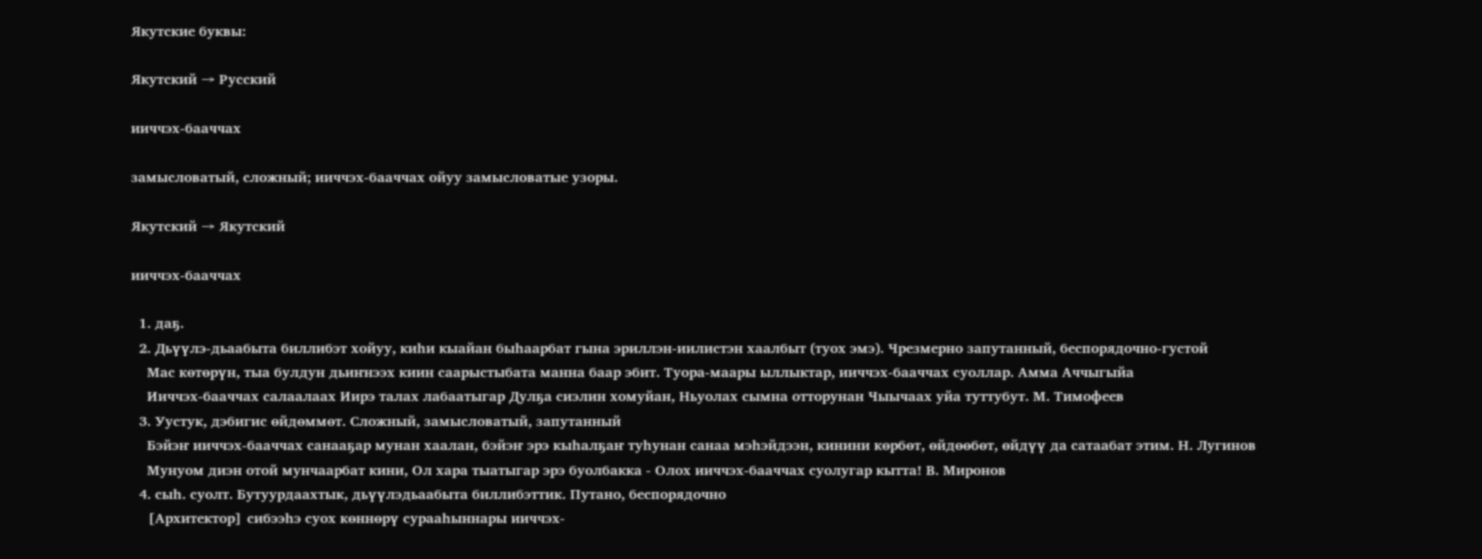Якутские буквы:

Якутский → Русский

ииччэх-бааччах

замысловатый, сложный; ииччэх-бааччах ойуу замысловатые узоры.

Якутский → Якутский

ииччэх-бааччах

  1. даҕ.
  2. Дьүүлэ-дьаабыта биллибэт хойуу, киһи кыайан быһаарбат гына эриллэн-иилистэн хаалбыт (туох эмэ). Чрезмерно запутанный, беспорядочно-густой
    Мас көтөрүн, тыа булдун дьиҥнээх киин саарыстыбата манна баар эбит. Туора-маары ыллыктар, ииччэх-бааччах суоллар. Амма Аччыгыйа
    Ииччэх-бааччах салаалаах Иирэ талах лабаатыгар Дулҕа сиэлин хомуйан, Ньуолах сымна отторунан Чыычаах уйа туттубут. М. Тимофеев
  3. Уустук, дэбигис өйдөммөт. Сложный, замысловатый, запутанный
    Бэйэҥ ииччэх-бааччах санааҕар мунан хаалан, бэйэҥ эрэ кыһалҕаҥ туһунан санаа мэһэйдээн, кинини көрбөт, өйдөөбөт, өйдүү да сатаабат этим. Н. Лугинов
    Мунуом диэн отой мунчаарбат кини, Ол хара тыатыгар эрэ буолбакка - Олох ииччэх-бааччах суолугар кытта! В. Миронов
  4. сыһ. суолт. Бутуурдаахтык, дьүүлэдьаабыта биллибэттик. Путано, беспорядочно
    [Архитектор] сибээһэ суох көннөрү сурааһыннары ииччэх-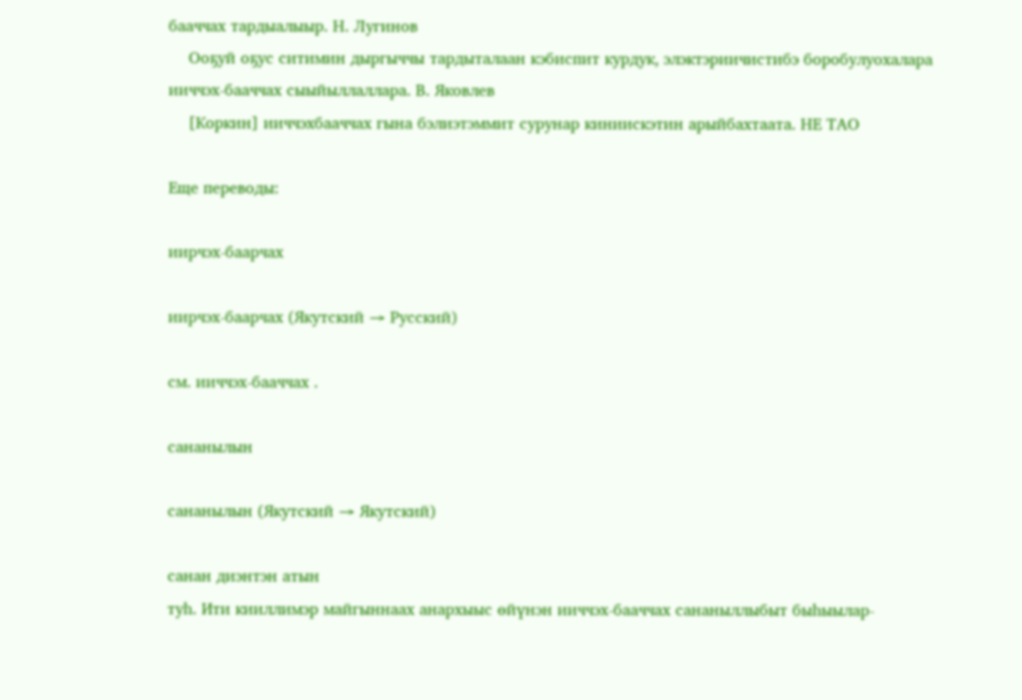бааччах тардыалыыр. Н. Лугинов
    Ооҕуй оҕус ситимин дыргыччы тардыталаан кэбиспит курдук, элэктэриичистибэ боробулуохалара ииччэх-бааччах сыыйыллаллара. В. Яковлев
    [Коркин] ииччэхбааччах гына бэлиэтэммит сурунар киниискэтин арыйбахтаата. НЕ ТАО

Еще переводы:

иирчэх-баарчах

иирчэх-баарчах (Якутский → Русский)

см. ииччэх-бааччах .

сананылын

сананылын (Якутский → Якутский)

санан диэнтэн атын
туһ. Ити кииллимэр майгыннаах анархыыс өйүнэн ииччэх-бааччах сананыллыбыт быһыылар-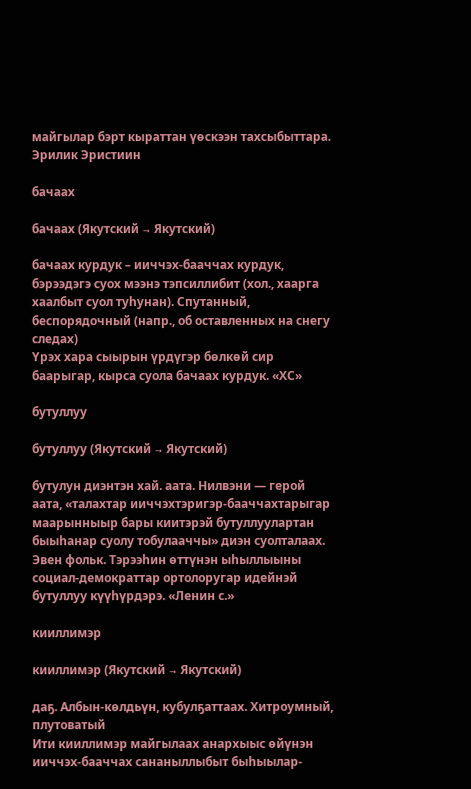майгылар бэрт кыраттан үөскээн тахсыбыттара. Эрилик Эристиин

бачаах

бачаах (Якутский → Якутский)

бачаах курдук – ииччэх-бааччах курдук, бэрээдэгэ суох мээнэ тэпсиллибит (хол., хаарга хаалбыт суол туһунан). Спутанный, беспорядочный (напр., об оставленных на снегу следах)
Үрэх хара сыырын үрдүгэр бөлкөй сир баарыгар, кырса суола бачаах курдук. «ХС»

бутуллуу

бутуллуу (Якутский → Якутский)

бутулун диэнтэн хай. аата. Нилвэни — герой аата, «талахтар ииччэхтэригэр-бааччахтарыгар маарынныыр бары киитэрэй бутуллуулартан быыһанар суолу тобулааччы» диэн суолталаах. Эвен фольк. Тэрээһин өттүнэн ыһыллыыны социал-демократтар ортолоругар идейнэй бутуллуу күүһүрдэрэ. «Ленин с.»

кииллимэр

кииллимэр (Якутский → Якутский)

даҕ. Албын-көлдьүн, кубулҕаттаах. Хитроумный, плутоватый
Ити кииллимэр майгылаах анархыыс өйүнэн ииччэх-бааччах сананыллыбыт быһыылар-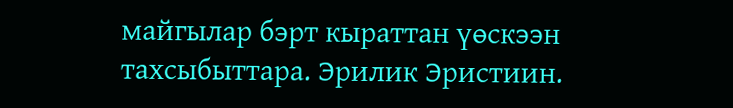майгылар бэрт кыраттан үөскээн тахсыбыттара. Эрилик Эристиин.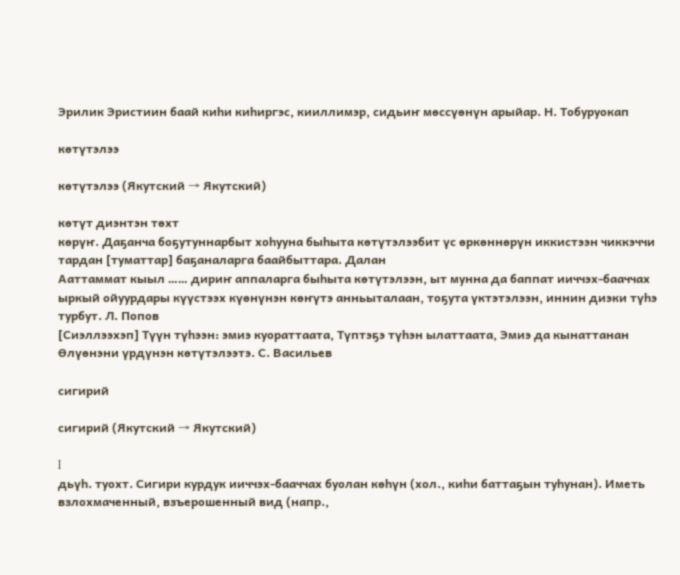Эрилик Эристиин баай киһи киһиргэс, кииллимэр, сидьиҥ мөссүөнүн арыйар. Н. Тобуруокап

көтүтэлээ

көтүтэлээ (Якутский → Якутский)

көтүт диэнтэн төхт
көрүҥ. Даҕанча боҕутуннарбыт хоһууна быһыта көтүтэлээбит үс өркөннөрүн иккистээн чиккэччи тардан [туматтар] баҕаналарга баайбыттара. Далан
Ааттаммат кыыл …… дириҥ аппаларга быһыта көтүтэлээн, ыт мунна да баппат ииччэх-бааччах ыркый ойуурдары күүстээх күөнүнэн көҥүтэ анньыталаан, тоҕута үктэтэлээн, иннин диэки түһэ турбут. Л. Попов
[Сиэллээхэп] Түүн түһээн: эмиэ куораттаата, Түптэҕэ түһэн ылаттаата, Эмиэ да кынаттанан Өлүөнэни үрдүнэн көтүтэлээтэ. С. Васильев

сигирий

сигирий (Якутский → Якутский)

I
дьүһ. туохт. Сигири курдук ииччэх-бааччах буолан көһүн (хол., киһи баттаҕын туһунан). Иметь взлохмаченный, взъерошенный вид (напр.,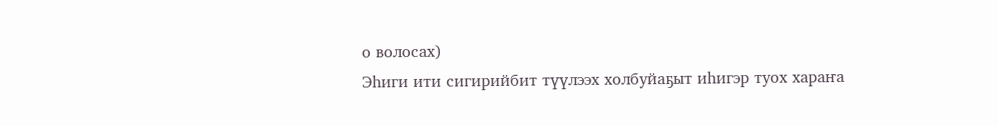о волосах)
Эһиги ити сигирийбит түүлээх холбуйаҕыт иһигэр туох хараҥа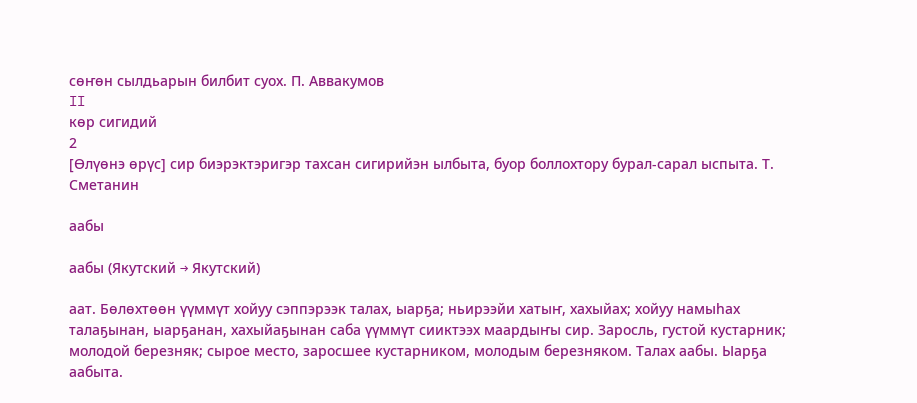сөҥөн сылдьарын билбит суох. П. Аввакумов
II
көр сигидий
2
[Өлүөнэ өрүс] сир биэрэктэригэр тахсан сигирийэн ылбыта, буор боллохтору бурал-сарал ыспыта. Т. Сметанин

аабы

аабы (Якутский → Якутский)

аат. Бөлөхтөөн үүммүт хойуу сэппэрээк талах, ыарҕа; ньирээйи хатыҥ, хахыйах; хойуу намыһах талаҕынан, ыарҕанан, хахыйаҕынан саба үүммүт сииктээх маардыҥы сир. Заросль, густой кустарник; молодой березняк; сырое место, заросшее кустарником, молодым березняком. Талах аабы. Ыарҕа аабыта.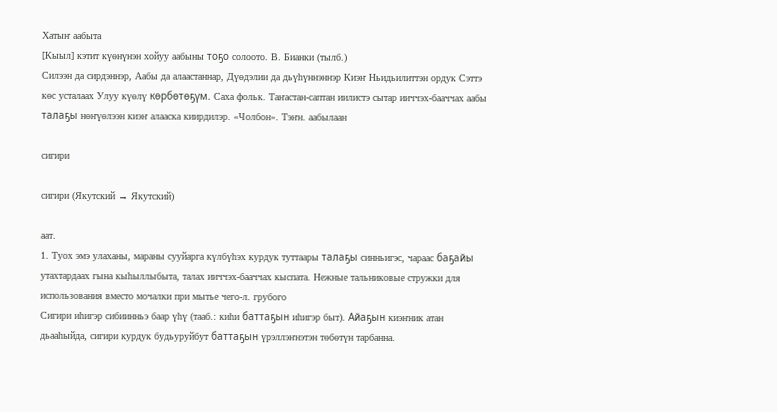Хатыҥ аабыта
[Кыыл] кэтит күөнүнэн хойуу аабыны тоҕо солоото. В. Бианки (тылб.)
Силээн да сирдэннэр, Аабы да алаастаннар, Дүөдэлии да дьүһүннэннэр Киэҥ Ньидьилиттэн ордук Сэттэ көс усталаах Улуу күөлү көрбөтөҕүм. Саха фольк. Таҥастан-саптан иилистэ сытар ииччэх-бааччах аабы талаҕы нөҥүөлээн киэҥ алааска киирдилэр. «Чолбон». Тэҥн. аабылаан

сигири

сигири (Якутский → Якутский)

аат.
1. Туох эмэ улаханы, мараны сууйарга күлбүһэх курдук туттаары талаҕы синньигэс, чараас баҕайы утахтардаах гына кыһыллыбыта, талах ииччэх-бааччах кыспата. Нежные тальниковые стружки для использования вместо мочалки при мытье чего-л. грубого
Сигири иһигэр сибиинньэ баар үһү (тааб.: киһи баттаҕын иһигэр быт). Айаҕын киэҥник атан дьааһыйда, сигири курдук будьуруйбут баттаҕын үрэллэҥнэтэн төбөтүн тарбанна.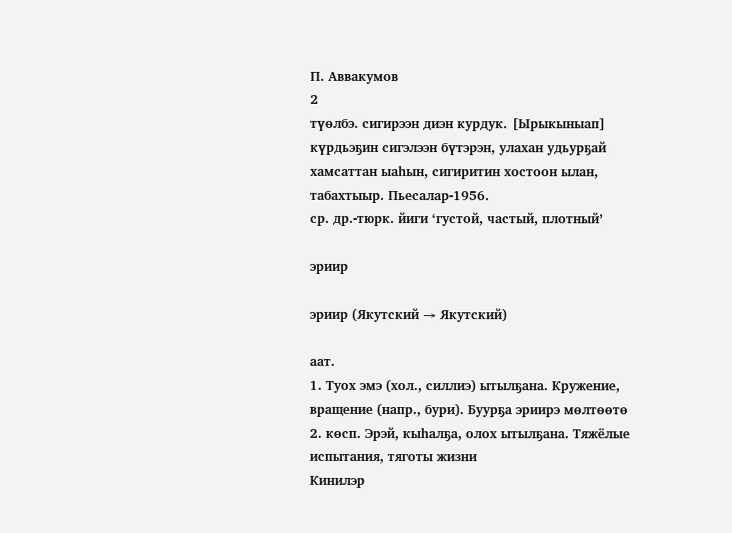П. Аввакумов
2
түөлбэ. сигирээн диэн курдук. [Ырыкыныап] күрдьэҕин сигэлээн бүтэрэн, улахан удьурҕай хамсаттан ыаһын, сигиритин хостоон ылан, табахтыыр. Пьесалар-1956.
ср. др.-тюрк. йиги ‘густой, частый, плотный’

эриир

эриир (Якутский → Якутский)

аат.
1. Туох эмэ (хол., силлиэ) ытылҕана. Кружение, вращение (напр., бури). Буурҕа эриирэ мөлтөөтө
2. көсп. Эрэй, кыһалҕа, олох ытылҕана. Тяжёлые испытания, тяготы жизни
Кинилэр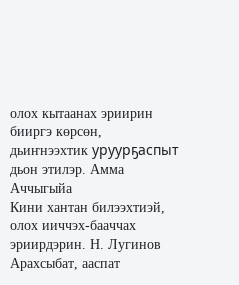олох кытаанах эриирин бииргэ көрсөн, дьиҥнээхтик уруурҕаспыт дьон этилэр. Амма Аччыгыйа
Кини хантан билээхтиэй, олох ииччэх-бааччах эриирдэрин. Н. Лугинов
Арахсыбат, ааспат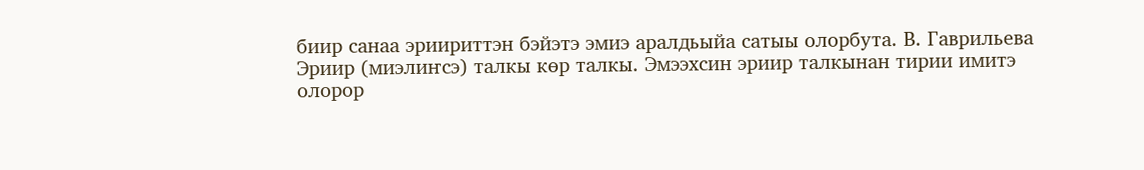биир санаа эриириттэн бэйэтэ эмиэ аралдьыйа сатыы олорбута. В. Гаврильева
Эриир (миэлиҥсэ) талкы көр талкы. Эмээхсин эриир талкынан тирии имитэ олорор